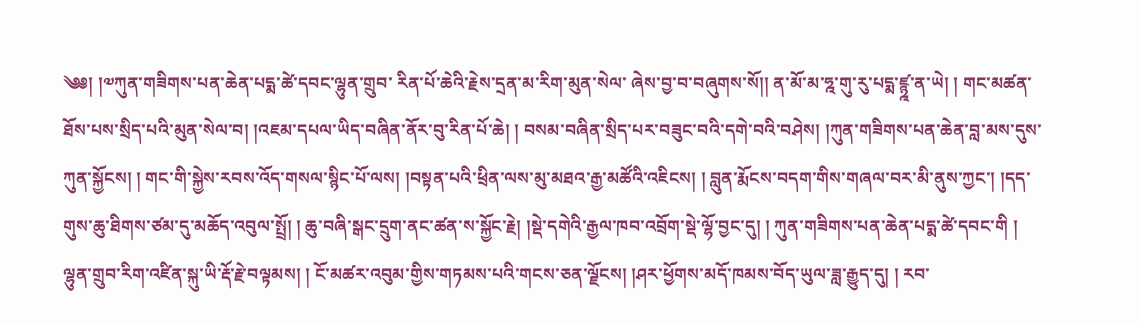༄༅། །༧ཀུན་གཟིགས་པན་ཆེན་པདྨ་ཚེ་དབང་ལྷུན་གྲུབ་ རིན་པོ་ཆེའི་རྗེས་དྲན་མ་རིག་མུན་སེལ་ ཞེས་བྱ་བ་བཞུགས་སོ།། ན་མོ་མ་ཧྰ་གུ་རུ་པདྨ་ཛྙྰ་ན་ཡེ། ། གང་མཚན་ཐོས་པས་སྲིད་པའི་མུན་སེལ་བ། །འཇམ་དཔལ་ཡིད་བཞིན་ནོར་བུ་རིན་པོ་ཆེ། ། བསམ་བཞིན་སྲིད་པར་བཟུང་བའི་དགེ་བའི་བཤེས། །ཀུན་གཟིགས་པན་ཆེན་བླ་མས་དུས་ཀུན་སྐྱོངས། ། གང་གི་སྐྱེས་རབས་འོད་གསལ་སྙིང་པོ་ལས། །བསྟན་པའི་ཕྲིན་ལས་མུ་མཐའ་རྒྱ་མཚོའི་འཇིངས། ། བླུན་རྨོངས་བདག་གིས་གཞལ་བར་མི་ནུས་ཀྱང་། །དད་གུས་ཆུ་ཐིགས་ཙམ་དུ་མཆོད་འབུལ་སྤྲོ། ། ཆུ་བཞི་སྒང་དྲུག་ནང་ཚན་ས་སྐྱོང་རྗེ། །སྡེ་དགེའི་རྒྱལ་ཁབ་འབྲོག་སྡེ་ལྷོ་བྱང་དུ། ། ཀུན་གཟིགས་པན་ཆེན་པདྨ་ཚེ་དབང་གི ། ལྷུན་གྲུབ་རིག་འཛིན་སྐུ་ཡི་རྡོ་རྗེ་བལྟམས། ། ངོ་མཚར་འབུམ་གྱིས་གཏམས་པའི་གངས་ཅན་ལྗོངས། །ཤར་ཕྱོགས་མདོ་ཁམས་བོད་ཡུལ་ཟླ་རྒྱུད་དུ། ། རབ་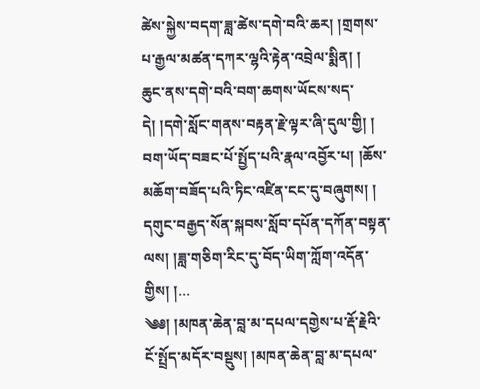ཚེས་སྐྱེས་བདག་ཟླ་ཚེས་དགེ་བའི་ཆར། །གྲགས་པ་རྒྱལ་མཚན་དཀར་ལྷའི་རྟེན་འབྲེལ་སྨིན། ། ཆུང་ནས་དགེ་བའི་བག་ཆགས་ཡོངས་སད་དེ། །དགེ་སློང་གནས་བརྟན་རྗེ་ལྟར་ཞི་དུལ་གྱི། ། བག་ཡོད་བཟང་པོ་སྤྱོད་པའི་རྣལ་འབྱོར་པ། །ཆོས་མཆོག་བཟོད་པའི་ཏིང་འཛིན་ངང་དུ་བཞུགས། ། དགུང་བརྒྱད་སོན་སྐབས་སློབ་དཔོན་དཀོན་བསྟན་ལས། །ཟླ་གཅིག་རིང་དུ་བོད་ཡིག་ཀློག་འདོན་གྱིས། །…
༄༅། །མཁན་ཆེན་བླ་མ་དཔལ་དགྱེས་པ་རྡོ་རྗེའི་ ངོ་སྤྲོད་མདོར་བསྡུས། །མཁན་ཆེན་བླ་མ་དཔལ་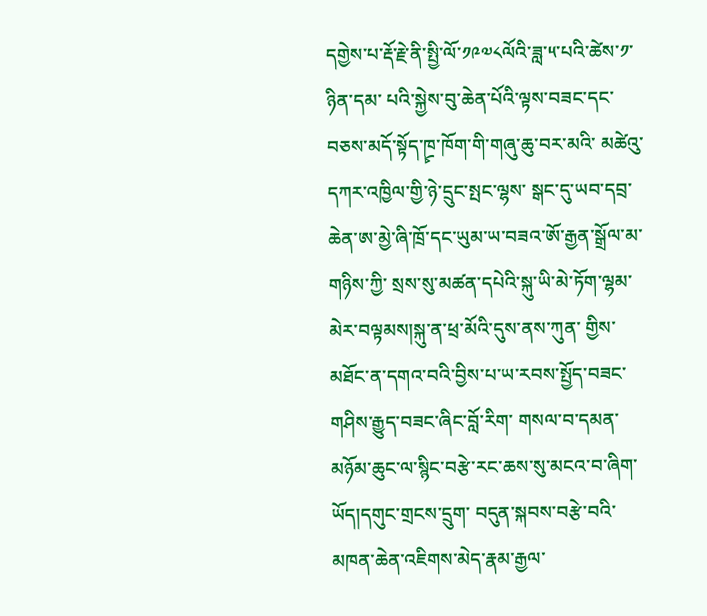དགྱེས་པ་རྡོ་རྗེ་ནི་སྤྱི་ལོ་༡༩༧༨ལོའི་ཟླ་༥་པའི་ཚེས་༡་ཉིན་དམ་ པའི་སྐྱེས་བུ་ཆེན་པོའི་ལྟས་བཟང་དང་བཅས་མདོ་སྟོད་ཁྲྭ་ཁོག་གི་གཞུ་ཆུ་བར་མའི་ མཚེའུ་དཀར་འཁྱིལ་གྱི་ཉེ་དྲུང་སྤང་ལྷས་ སྒང་དུ་ཡབ་དབྲ་ཆེན་ཨ་མྱེ་ཞི་ཁྲོ་དང་ཡུམ་ཡ་བཟའ་ཨོ་རྒྱན་སྒྲོལ་མ་གཉིས་ཀྱི་ སྲས་སུ་མཚན་དཔེའི་སྐུ་ཡི་མེ་ཏོག་ལྷམ་མེར་བལྟམས།སྐུ་ན་ཕྲ་མོའི་དུས་ནས་ཀུན་ གྱིས་མཐོང་ན་དགའ་བའི་བྱིས་པ་ཡ་རབས་སྤྱོད་བཟང་གཤིས་རྒྱུད་བཟང་ཞིང་བློ་རིག་ གསལ་བ་དམན་མཉོམ་ཆུང་ལ་སྙིང་བརྩེ་རང་ཆས་སུ་མངའ་བ་ཞིག་ཡོད།དགུང་གྲངས་དྲུག་ བདུན་སྐབས་བརྩེ་བའི་མཁན་ཆེན་འཇིགས་མེད་རྣམ་རྒྱལ་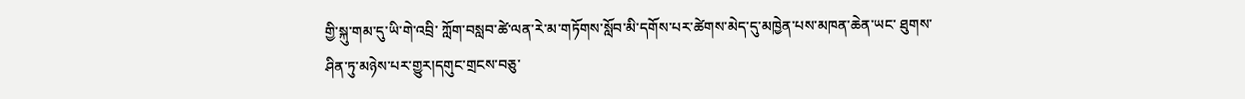གྱི་སྐུ་གམ་དུ་ཡི་གེ་འབྲི་ ཀློག་བསླབ་ཚེ་ལན་རེ་མ་གཏོགས་སློབ་མི་དགོས་པར་ཚེགས་མེད་དུ་མཁྱེན་པས་མཁན་ཆེན་ཡང་ ཐུགས་ཤིན་ཏུ་མཉེས་པར་གྱུར།དགུང་གྲངས་བཅུ་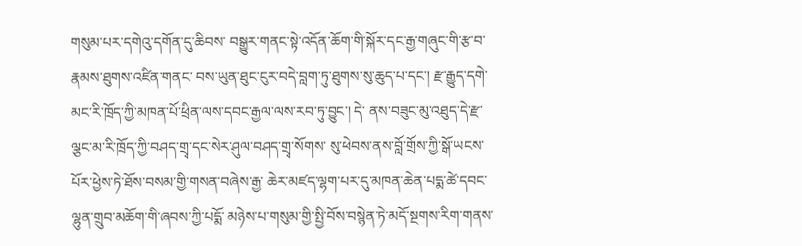གསུམ་པར་དགེའུ་དགོན་དུ་ཆིབས་ བསྒྱུར་གནང་སྟེ་འདོན་ཆོག་གི་སྐོར་དང་རྒྱ་གཞུང་གི་རྩ་བ་རྣམས་ཐུགས་འཛིན་གནང་ བས་ཡུན་ཐུང་ངུར་བདེ་བླག་ཏུ་ཐུགས་སུ་ཆུད་པ་དང་། རྫ་རྒྱུད་དགེ་མང་རི་ཁྲོད་ཀྱི་མཁན་པོ་ཕྲིན་ལས་དབང་རྒྱལ་ལས་རབ་ཏུ་བྱུང་། དེ་ ནས་བཟུང་མུ་འཐུད་དེ་རྫ་ལྕང་མ་རི་ཁྲོད་ཀྱི་བཤད་གྲྭ་དང་སེར་ཤུལ་བཤད་གྲྭ་སོགས་ སུ་ཕེབས་ནས་བློ་གྲོས་ཀྱི་སྒོ་ཡངས་པོར་ཕྱེས་ཏེ་ཐོས་བསམ་གྱི་གསན་བཞེས་རྒྱ་ ཆེར་མཛད་ལྷག་པར་དུ་མཁན་ཆེན་པདྨ་ཚེ་དབང་ལྷུན་གྲུབ་མཆོག་གི་ཞབས་ཀྱི་པདྨོ་ མཉེས་པ་གསུམ་གྱི་སྤྱི་བོས་བསྙེན་ཏེ་མདོ་སྔགས་རིག་གནས་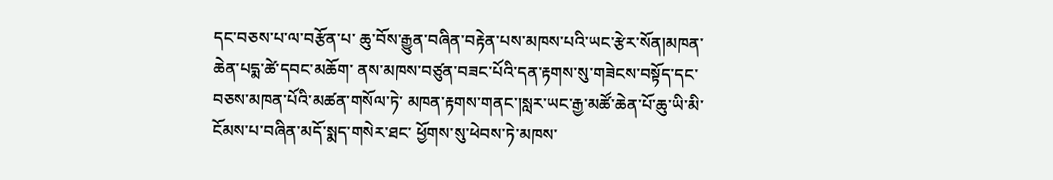དང་བཅས་པ་ལ་བརྩོན་པ་ ཆུ་བོས་རྒྱུན་བཞིན་བརྟེན་པས་མཁས་པའི་ཡང་རྩེར་སོན།མཁན་ཆེན་པདྨ་ཚེ་དབང་མཆོག་ ནས་མཁས་བཙུན་བཟང་པོའི་དན་རྟགས་སུ་གཟེངས་བསྟོད་དང་བཅས་མཁན་པོའི་མཚན་གསོལ་ཏེ་ མཁན་རྟགས་གནང་།སླར་ཡང་རྒྱ་མཚོ་ཆེན་པོ་ཆུ་ཡི་མི་ངོམས་པ་བཞིན་མདོ་སྨད་གསེར་ཐང་ ཕྱོགས་སུ་ཕེབས་ཏེ་མཁས་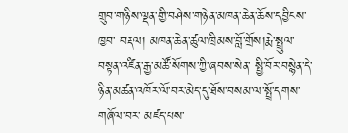གྲུབ་གཉིས་ལྡན་གྱི་བཤེས་གཉེན་མཁན་ཆེན་ཆོས་དབྱིངས་ཁྱབ་ བརྡལ། མཁན་ཆེན་ཚུལ་ཁྲིམས་བློ་གྲོས།རྨེ་སྤྲུལ་བསྟན་འཛིན་རྒྱ་མཚོ་སོགས་ཀྱི་ཞབས་སེན་ སྤྱི་བོར་བསྙེན་དེ་ཉིན་མཚན་འཁོར་ལོ་བར་མེད་དུ་ཐོས་བསམ་ལ་སྤྲོ་དགས་གཞོལ་བར་ མཛད་པས་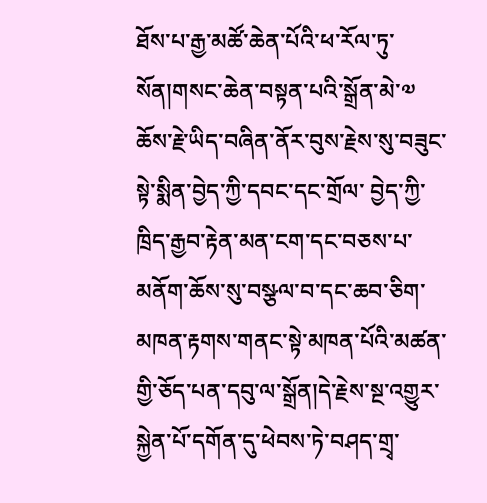ཐོས་པ་རྒྱ་མཚོ་ཆེན་པོའི་ཕ་རོལ་ཏུ་སོན།གསང་ཆེན་བསྟན་པའི་སྒྲོན་མེ་༧ ཆོས་རྗེ་ཡིད་བཞིན་ནོར་བུས་རྗེས་སུ་བཟུང་སྟེ་སྨིན་བྱེད་ཀྱི་དབང་དང་གྲོལ་ བྱེད་ཀྱི་ཁྲིད་རྒྱབ་རྟེན་མན་ངག་དང་བཅས་པ་མནོག་ཆོས་སུ་བསྩལ་བ་དང་ཆབ་ཅིག་མཁན་རྟགས་གནང་སྟེ་མཁན་པོའི་མཚན་གྱི་ཅོད་པན་དབུ་ལ་སྒྲོན།དེ་རྗེས་སྔ་འགྱུར་སྐྱེན་པོ་དགོན་དུ་ཕེབས་ཏེ་བཤད་གྲྭ་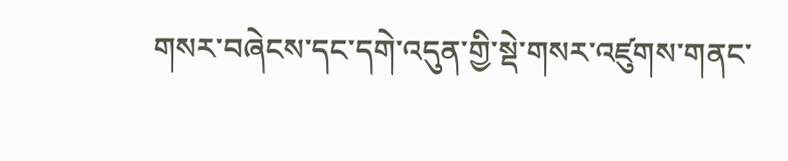གསར་བཞེངས་དང་དགེ་འདུན་གྱི་སྡེ་གསར་འཛུགས་གནང་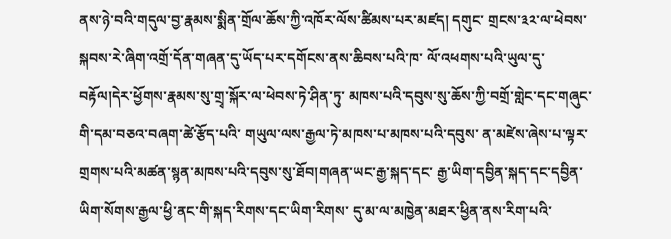ནས་ཉེ་བའི་གདུལ་བྱ་རྣམས་སྨིན་གྲོལ་ཆོས་ཀྱི་འཁོར་ལོས་ཚིམས་པར་མཛད། དགུང་ གྲངས་༣༢་ལ་ཕེབས་སྐབས་རེ་ཞིག་འགྲོ་དོན་གཞན་དུ་ཡོད་པར་དགོངས་ནས་ཆིབས་པའི་ཁ་ ལོ་འཕགས་པའི་ཡུལ་དུ་བརྟོལ།དེར་ཕྱོགས་རྣམས་སུ་གྲྭ་སྐོར་ལ་ཕེབས་ཏེ་ཤིན་ཏུ་ མཁས་པའི་དབུས་སུ་ཆོས་ཀྱི་བགྲོ་གླེང་དང་གཞུང་གི་དམ་བཅའ་བཞག་ཚེ་རྩོད་པའི་ གཡུལ་ལས་རྒྱལ་ཏེ་མཁས་པ་མཁས་པའི་དབུས་ ན་མཛེས་ཞེས་པ་ལྟར་གྲགས་པའི་མཚན་སྙན་མཁས་པའི་དབུས་སུ་ཐོབ།གཞན་ཡང་རྒྱ་སྐད་དང་ རྒྱ་ཡིག་དབྱིན་སྐད་དང་དབྱིན་ཡིག་སོགས་རྒྱལ་ཕྱི་ནང་གི་སྐད་རིགས་དང་ཡིག་རིགས་ དུ་མ་ལ་མཁྱེན་མཐར་ཕྱིན་ནས་རིག་པའི་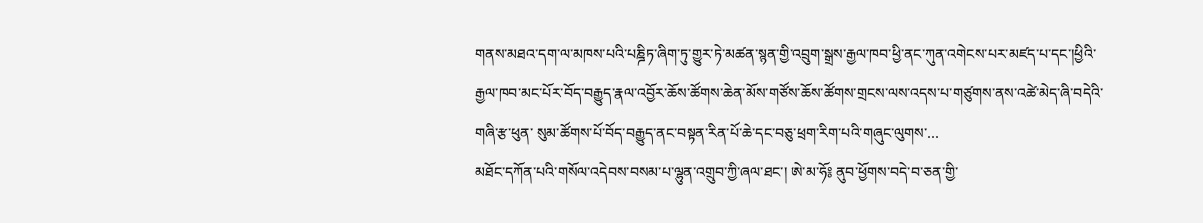གནས་མཐའ་དག་ལ་མཁས་པའི་པཎྜིཏ་ཞིག་ཏུ་གྱུར་ཏེ་མཚན་སྙན་གྱི་འབྲུག་སྒྲས་རྒྱལ་ཁབ་ཕྱི་ནང་ཀུན་འགེངས་པར་མཛད་པ་དང་།ཕྱིའི་རྒྱལ་ཁབ་མང་པོར་བོད་བརྒྱུད་རྣལ་འབྱོར་ཆོས་ཚོགས་ཆེན་མོས་གཙོས་ཆོས་ཚོགས་གྲངས་ལས་འདས་པ་གཙུགས་ནས་འཚེ་མེད་ཞི་བདེའི་གཞི་རྩ་ཕུན་ སུམ་ཚོགས་པོ་བོད་བརྒྱུད་ནང་བསྟན་རིན་པོ་ཆེ་དང་བཅུ་ཕྲག་རིག་པའི་གཞུང་ལུགས་…
མཐོང་དཀོན་པའི་གསོལ་འདེབས་བསམ་པ་ལྷུན་འགྲུབ་ཀྱི་ཞལ་ཐང་། ཨེ་མ་ཧོ༔ ནུབ་ཕྱོགས་བདེ་བ་ཅན་གྱི་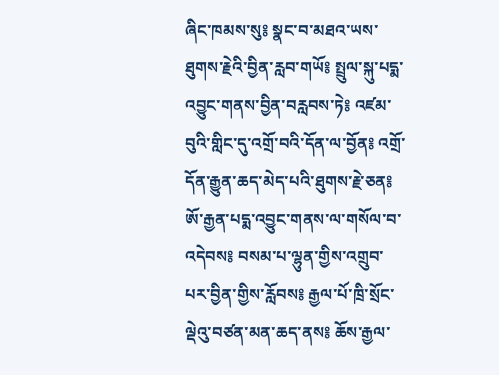ཞིང་ཁམས་སུ༔ སྣང་བ་མཐའ་ཡས་ཐུགས་རྗེའི་བྱིན་རླབ་གཡོ༔ སྤྲུལ་སྐུ་པདྨ་འབྱུང་གནས་བྱིན་བརླབས་ཏེ༔ འཛམ་བུའི་གླིང་དུ་འགྲོ་བའི་དོན་ལ་བྱོན༔ འགྲོ་དོན་རྒྱུན་ཆད་མེད་པའི་ཐུགས་རྗེ་ཅན༔ ཨོ་རྒྱན་པདྨ་འབྱུང་གནས་ལ་གསོལ་བ་འདེབས༔ བསམ་པ་ལྷུན་གྱིས་འགྲུབ་པར་བྱིན་གྱིས་རློབས༔ རྒྱལ་པོ་ཁྲི་སྲོང་ལྡེའུ་བཙན་མན་ཆད་ནས༔ ཆོས་རྒྱལ་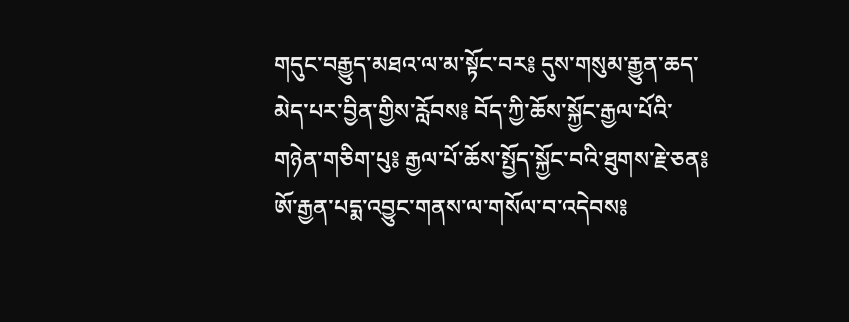གདུང་བརྒྱུད་མཐའ་ལ་མ་སྟོང་བར༔ དུས་གསུམ་རྒྱུན་ཆད་མེད་པར་བྱིན་གྱིས་རློབས༔ བོད་ཀྱི་ཆོས་སྐྱོང་རྒྱལ་པོའི་གཉེན་གཅིག་པུ༔ རྒྱལ་པོ་ཆོས་སྤྱོད་སྐྱོང་བའི་ཐུགས་རྗེ་ཅན༔ ཨོ་རྒྱན་པདྨ་འབྱུང་གནས་ལ་གསོལ་བ་འདེབས༔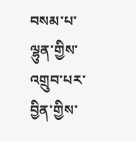བསམ་པ་ལྷུན་གྱིས་འགྲུབ་པར་བྱིན་གྱིས་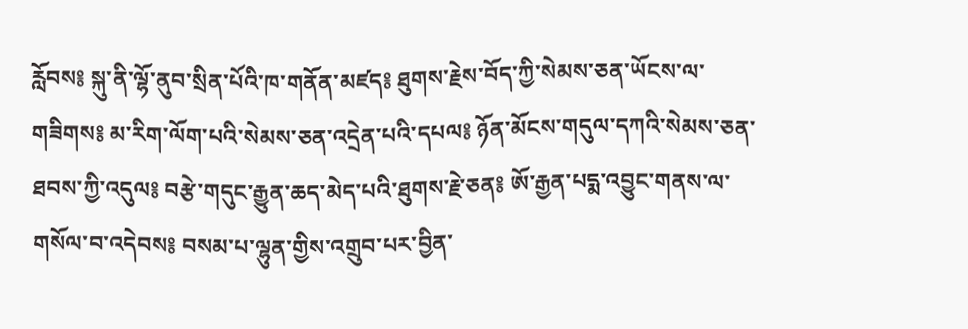རློབས༔ སྐུ་ནི་ལྷོ་ནུབ་སྲིན་པོའི་ཁ་གནོན་མཛད༔ ཐུགས་རྗེས་བོད་ཀྱི་སེམས་ཅན་ཡོངས་ལ་གཟིགས༔ མ་རིག་ལོག་པའི་སེམས་ཅན་འདྲེན་པའི་དཔལ༔ ཉོན་མོངས་གདུལ་དཀའི་སེམས་ཅན་ཐབས་ཀྱི་འདུལ༔ བརྩེ་གདུང་རྒྱུན་ཆད་མེད་པའི་ཐུགས་རྗེ་ཅན༔ ཨོ་རྒྱན་པདྨ་འབྱུང་གནས་ལ་གསོལ་བ་འདེབས༔ བསམ་པ་ལྷུན་གྱིས་འགྲུབ་པར་བྱིན་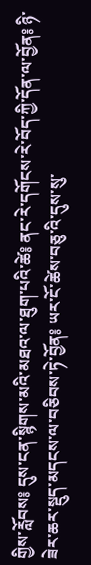གྱིས་རློབས༔ དུས་ངན་སྙིགས་མའི་མཐའ་ལ་ཐུག་པའི་ཚེ༔ ནང་རེ་དགོངས་རེ་བོད་ཀྱི་དོན་ལ་བྱོན༔ ཉི་ཟེར་ཆར་སྡུད་མདངས་ལ་བཅིབས་ཏེ་བྱོན༔ ཡར་ངོ་ཚེས་བཅུ་འི་དུས་སུ་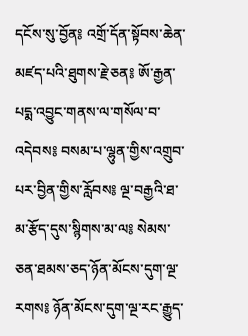དངོས་སུ་བྱོན༔ འགྲོ་དོན་སྟོབས་ཆེན་མཛད་པའི་ཐུགས་རྗེ་ཅན༔ ཨོ་རྒྱན་པདྨ་འབྱུང་གནས་ལ་གསོལ་བ་འདེབས༔ བསམ་པ་ལྷུན་གྱིས་འགྲུབ་པར་བྱིན་གྱིས་རློབས༔ ལྔ་བརྒྱའི་ཐ་མ་རྩོད་དུས་སྙིགས་མ་ལ༔ སེམས་ཅན་ཐམས་ཅད་ཉོན་མོངས་དུག་ལྔ་རགས༔ ཉོན་མོངས་དུག་ལྔ་རང་རྒྱུད་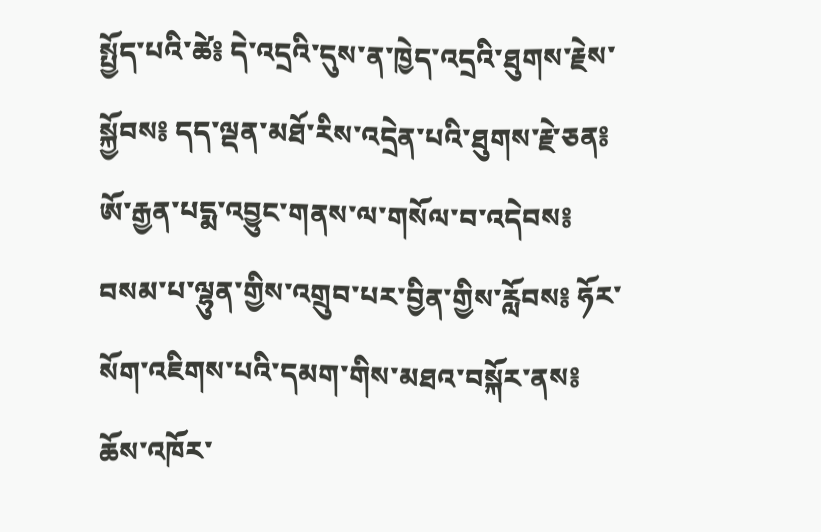སྤྱོད་པའི་ཚེ༔ དེ་འདྲའི་དུས་ན་ཁྱེད་འདྲའི་ཐུགས་རྗེས་སྐྱོབས༔ དད་ལྡན་མཐོ་རིས་འདྲེན་པའི་ཐུགས་རྗེ་ཅན༔ ཨོ་རྒྱན་པདྨ་འབྱུང་གནས་ལ་གསོལ་བ་འདེབས༔ བསམ་པ་ལྷུན་གྱིས་འགྲུབ་པར་བྱིན་གྱིས་རློབས༔ ཧོར་སོག་འཇིགས་པའི་དམག་གིས་མཐའ་བསྐོར་ནས༔ ཆོས་འཁོར་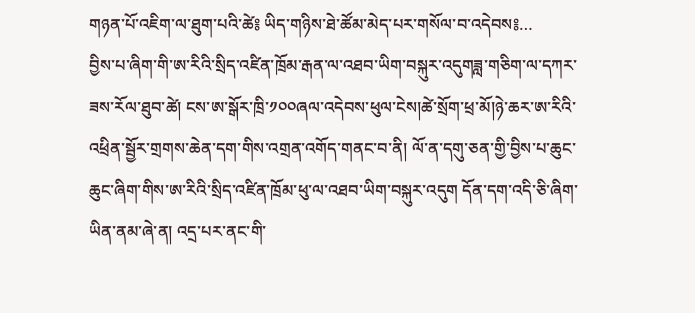གཉན་པོ་འཇིག་ལ་ཐུག་པའི་ཚེ༔ ཡིད་གཉིས་ཐེ་ཚོམ་མེད་པར་གསོལ་བ་འདེབས༔…
བྱིས་པ་ཞིག་གི་ཨ་རིའི་སྲིད་འཛིན་ཁྲོམ་རྒན་ལ་འཐབ་ཡིག་བསྐུར་འདུགཟླ་གཅིག་ལ་དཀར་ཟས་རོལ་ཐུབ་ཚེ། ངས་ཨ་སྒོར་ཁྲི་༡༠༠ཞལ་འདེབས་ཕུལ་ངེས།ཚེ་སྲོག་ཕྲ་མོ།ཉེ་ཆར་ཨ་རིའི་འཕྲིན་སྦྱོར་གྲགས་ཆེན་དག་གིས་འགྲན་འགོད་གནང་བ་ནི། ལོ་ན་དགུ་ཅན་གྱི་བྱིས་པ་ཆུང་ཆུང་ཞིག་གིས་ཨ་རིའི་སྲིད་འཛིན་ཁྲོམ་ཕུ་ལ་འཐབ་ཡིག་བསྐུར་འདུག དོན་དག་འདི་ཅི་ཞིག་ཡིན་ནམ་ཞེ་ན། འདྲ་པར་ནང་གི་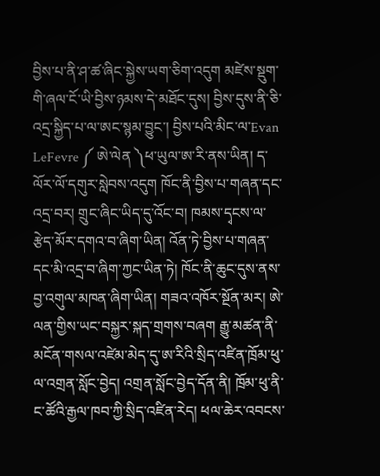བྱིས་པ་ནི་ཤ་ཚ་ཞིང་སྐྱེས་ཡག་ཅིག་འདུག མཛེས་སྡུག་གི་ཞལ་ངོ་ཡི་བྱིས་ཉམས་དེ་མཐོང་དུས། བྱིས་དུས་ནི་ཅི་འདྲ་སྐྱིད་པ་ལ་ཨང་སྙམ་བྱུང་། བྱིས་པའི་མིང་ལ་Evan LeFevre ༼ ཨེ་ལེན ༽ཕ་ཡུལ་ཨ་རི་ནས་ཡིན། ད་ལོར་ལོ་དགུར་སླེབས་འདུག ཁོང་ནི་བྱིས་པ་གཞན་དང་འདྲ་བར། གྲུང་ཞིང་ཡིད་དུ་འོང་བ། ཁམས་དྭངས་ལ་རྩེད་མོར་དགའ་བ་ཞིག་ཡིན། འོན་ཏེ་བྱིས་པ་གཞན་དང་མི་འདྲ་བ་ཞིག་ཀྱང་ཡིན་ཏེ། ཁོང་ནི་ཆུང་དུས་ནས་བྱ་འགུལ་མཁན་ཞིག་ཡིན། གཟའ་འཁོར་སྔོན་མར། ཨེ་ལན་གྱིས་ཡང་བསྐྱར་སྐད་གྲགས་བཞག རྒྱུ་མཚན་ནི་མངོན་གསལ་འཛེམ་མེད་དུ་ཨ་རིའི་སྲིད་འཛིན་ཁྲོམ་ཕུ་ལ་འགྲན་སློང་བྱེད། འགྲན་སློང་བྱེད་དོན་ནི། ཁྲོམ་ཕུ་ནི་ང་ཚོའི་རྒྱལ་ཁབ་ཀྱི་སྲིད་འཛིན་རེད། ཕལ་ཆེར་འབངས་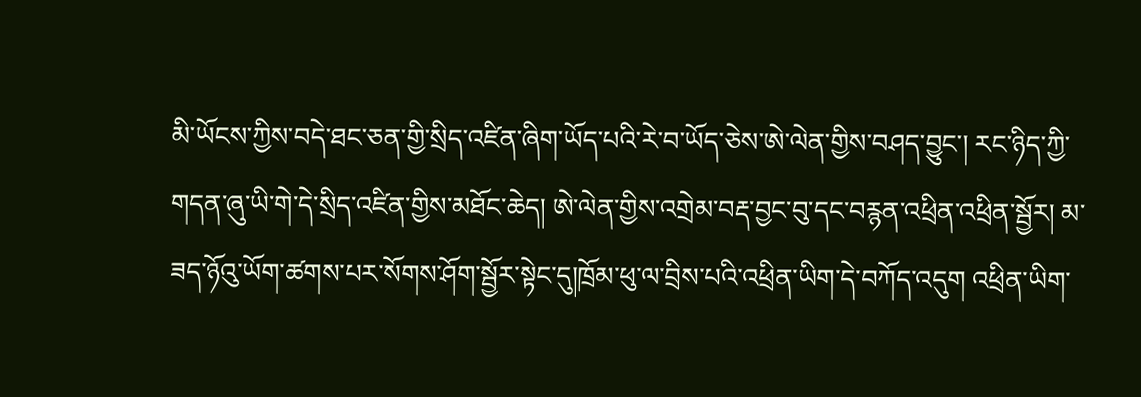མི་ཡོངས་ཀྱིས་བདེ་ཐང་ཅན་གྱི་སྲིད་འཛིན་ཞིག་ཡོད་པའི་རེ་བ་ཡོད་ཅེས་ཨེ་ལེན་གྱིས་བཤད་བྱུང་། རང་ཉིད་ཀྱི་གདན་ཞུ་ཡི་གེ་དེ་སྲིད་འཛིན་གྱིས་མཐོང་ཆེད། ཨེ་ལེན་གྱིས་འགྲེམ་བརྡ་བྱང་བུ་དང་བརྙན་འཕྲིན་འཕྲིན་སྦྱོར། མ་ཟད་ཉོའུ་ཡོག་ཚགས་པར་སོགས་ཤོག་སྦྱོར་སྟེང་དུ།ཁྲོམ་ཕུ་ལ་བྲིས་པའི་འཕྲིན་ཡིག་དེ་བཀོད་འདུག འཕྲིན་ཡིག་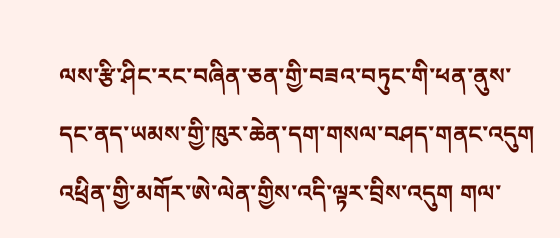ལས་རྩི་ཤིང་རང་བཞིན་ཅན་གྱི་བཟའ་བཏུང་གི་ཕན་ནུས་དང་ནད་ཡམས་གྱི་ཁུར་ཆེན་དག་གསལ་བཤད་གནང་འདུག འཕྲིན་གྱི་མགོར་ཨེ་ལེན་གྱིས་འདི་ལྟར་བྲིས་འདུག གལ་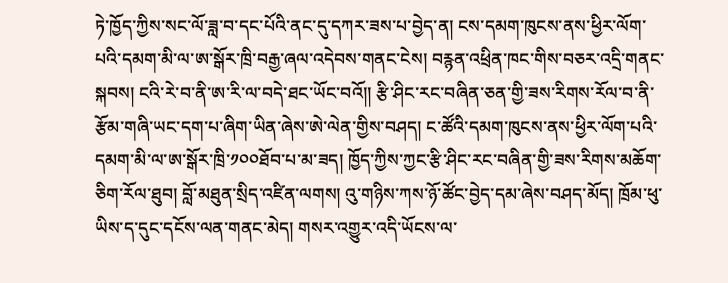ཏེ་ཁྱོད་ཀྱིས་སང་ལོ་ཟླ་བ་དང་པོའི་ནང་དུ་དཀར་ཟས་པ་བྱེད་ན། ངས་དམག་ཁུངས་ནས་ཕྱིར་ལོག་པའི་དམག་མི་ལ་ཨ་སྒོར་ཁྲི་བརྒྱ་ཞལ་འདེབས་གནང་ངེས། བརྙན་འཕྲིན་ཁང་གིས་བཅར་འདྲི་གནང་སྐབས། ངའི་རེ་བ་ནི་ཨ་རི་ལ་བདེ་ཐང་ཡོང་བའོ།། རྩི་ཤིང་རང་བཞིན་ཅན་གྱི་ཟས་རིགས་རོལ་བ་ནི་རྩོམ་གཞི་ཡང་དག་པ་ཞིག་ཡིན་ཞེས་ཨེ་ལེན་གྱིས་བཤད། ང་ཚོའི་དམག་ཁུངས་ནས་ཕྱིར་ལོག་པའི་དམག་མི་ལ་ཨ་སྒོར་ཁྲི་༡༠༠ཐོབ་པ་མ་ཟད། ཁྱོད་ཀྱིས་ཀྱང་རྩི་ཤིང་རང་བཞིན་གྱི་ཟས་རིགས་མཆོག་ཅིག་རོལ་ཐུབ། བློ་མཐུན་སྲིད་འཛིན་ལགས། འུ་གཉིས་ཀས་ཉོ་ཚོང་བྱེད་དམ་ཞེས་བཤད་མོད། ཁྲོམ་ཕུ་ཡིས་ད་དུང་དངོས་ལན་གནང་མེད། གསར་འགྱུར་འདི་ཡོངས་ལ་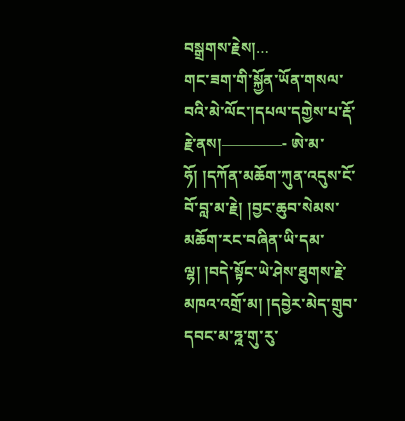བསྒྲགས་རྗེས།…
གང་ཟག་གི་སྐྱོན་ཡོན་གསལ་བའི་མེ་ལོང་།དཔལ་དགྱེས་པ་རྡོ་རྗེ་ནས།————- ཨེ་མ་ཧོ། །དཀོན་མཆོག་ཀུན་འདུས་ངོ་བོ་བླ་མ་རྗེ། །བྱང་ཆུབ་སེམས་མཆོག་རང་བཞིན་ཡི་དམ་ལྷ། །བདེ་སྟོང་ཡེ་ཤེས་ཐུགས་རྗེ་མཁའ་འགྲོ་མ། །དབྱེར་མེད་གྲུབ་དབང་མ་ཧྰ་གུ་རུ་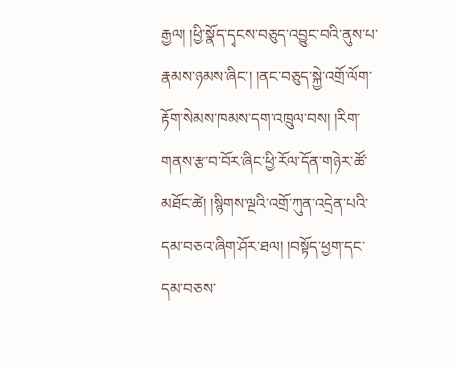རྒྱལ། །ཕྱི་སྣོད་དྭངས་བཅུད་འབྱུང་བའི་ནུས་པ་རྣམས་ཉམས་ཞིང་། །ནང་བཅུད་སྐྱེ་འགྲོ་ལོག་རྟོག་སེམས་ཁམས་དག་འཁྲུལ་བས། །རིག་གནས་རྩ་བ་བོར་ཞིང་ཕྱི་རོལ་དོན་གཉེར་ཚོ་མཐོང་ཚེ། །སྙིགས་ལྔའི་འགྲོ་ཀུན་འདྲེན་པའི་དམ་བཅའ་ཞིག་ཤོར་ཐལ། །བསྟོད་ཕྱག་དང་དམ་བཅས་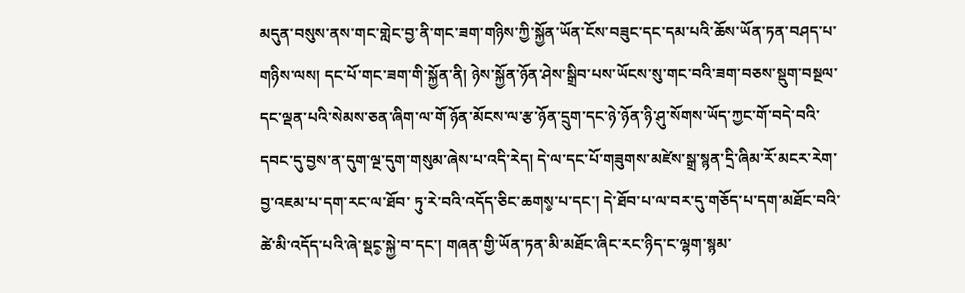མདུན་བསུས་ནས་གང་གླེང་བྱ་ནི་གང་ཟག་གཉིས་ཀྱི་སྐྱོན་ཡོན་ངོས་བཟུང་དང་དམ་པའི་ཆོས་ཡོན་ཏན་བཤད་པ་གཉིས་ལས། དང་པོ་གང་ཟག་གི་སྐྱོན་ནི། ཉེས་སྐྱོན་ཉོན་ཤེས་སྒྲིབ་པས་ཡོངས་སུ་གང་བའི་ཟག་བཅས་སྡུག་བསྔལ་དང་ལྡན་པའི་སེམས་ཅན་ཞིག་ལ་གོ ཉོན་མོངས་ལ་རྩ་ཉོན་དྲུག་དང་ཉེ་ཉོན་ཉི་ཤུ་སོགས་ཡོད་ཀྱང་གོ་བདེ་བའི་དབང་དུ་བྱས་ན་དུག་ལྔ་དུག་གསུམ་ཞེས་པ་འདི་རེད། དེ་ལ་དང་པོ་གཟུགས་མཛེས་སྒྲ་སྙན་དྲི་ཞིམ་རོ་མངར་རེག་བྱ་འཇམ་པ་དག་རང་ལ་ཐོབ་ ཏུ་རེ་བའི་འདོད་ཅིང་ཆགས༵་པ་དང་། དེ་ཐོབ་པ་ལ་བར་དུ་གཅོད་པ་དག་མཐོང་བའི་ཚེ་མི་འདོད་པའི་ཞེ་སྡང༵་སྐྱེ་བ་དང་། གཞན་གྱི་ཡོན་ཏན་མི་མཐོང་ཞིང་རང་ཉིད་ང་ལྷག་སྙམ་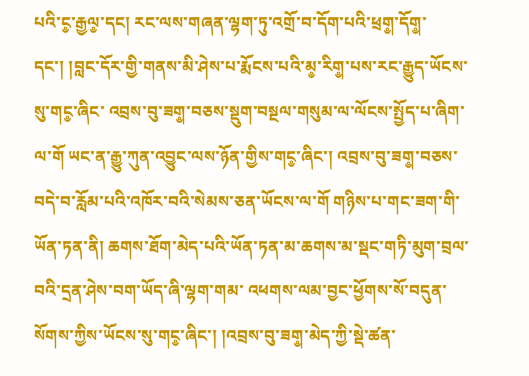པའི་ང༵་རྒྱལ༵་དང། རང་ལས་གཞན་ལྷག་ཏུ་འགྲོ་བ་དོག་པའི་ཕྲག༵་དོག༵་དང་། །བླང་དོར་གྱི་གནས་མི་ཤེས་པ་རྨོངས་པའི་མ༵་རིག༵་པས་རང་རྒྱུད་ཡོངས་སུ་གང༵་ཞིང་ འབྲས་བུ་ཟག༵་བཅས་སྡུག་བསྔལ་གསུམ་ལ་ལོངས་སྤྱོད་པ་ཞིག་ལ་གོ ཡང་ན་རྒྱུ་ཀུན་འབྱུང་ལས་ཉོན་གྱིས་གང༵་ཞིང་། འབྲས་བུ་ཟག༵་བཅས་བདེ་བ་རློམ་པའི་འཁོར་བའི་སེམས་ཅན་ཡོངས་ལ་གོ གཉིས་པ་གང་ཟག་གི་ཡོན་ཏན་ནི། ཆགས་ཐོག་མེད་པའི་ཡོན་ཏན་མ་ཆགས་མ་སྡང་གཏི་མུག་བྲལ་བའི་དྲན་ཤེས་བག་ཡོད་ཞི་ལྷག་གམ་ འཕགས་ལམ་བྱང་ཕྱོགས་སོ་བདུན་སོགས་ཀྱིས་ཡོངས་སུ་གང༵་ཞིང་། །འབྲས་བུ་ཟག༵་མེད་ཀྱི་སྡེ་ཚན་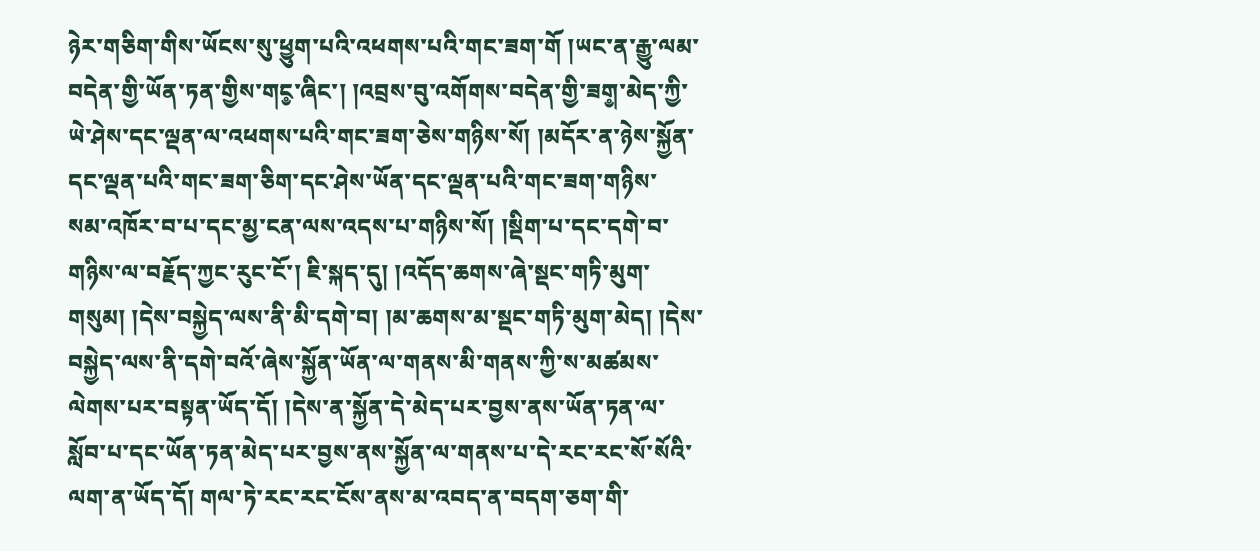ཉེར་གཅིག་གིས་ཡོངས་སུ་ཕྱུག་པའི་འཕགས་པའི་གང་ཟག་གོ །ཡང་ན་རྒྱུ་ལམ་བདེན་གྱི་ཡོན་ཏན་གྱིས་གང༵་ཞིང་། །འབྲས་བུ་འགོགས་བདེན་གྱི་ཟག༵་མེད་ཀྱི་ཡེ་ཤེས་དང་ལྡན་ལ་འཕགས་པའི་གང་ཟག་ཅེས་གཉིས་སོ། །མདོར་ན་ཉེས་སྐྱོན་དང་ལྡན་པའི་གང་ཟག་ཅིག་དང་ཤེས་ཡོན་དང་ལྡན་པའི་གང་ཟག་གཉིས་ སམ་འཁོར་བ་པ་དང་མྱ་ངན་ལས་འདས་པ་གཉིས་སོ། །སྡིག་པ་དང་དགེ་བ་གཉིས་ལ་བརྗོད་ཀྱང་རུང་ངོ་། ཇི་སྐད་དུ། །འདོད་ཆགས་ཞེ་སྡང་གཏི་མུག་གསུམ། །དེས་བསྐྱེད་ལས་ནི་མི་དགེ་བ། །མ་ཆགས་མ་སྡང་གཏི་མུག་མེད། །དེས་བསྐྱེད་ལས་ནི་དགེ་བའོ་ཞེས་སྐྱོན་ཡོན་ལ་གནས་མི་གནས་ཀྱི་ས་མཚམས་ལེགས་པར་བསྟན་ཡོད་དོ། །དེས་ན་སྐྱོན་དེ་མེད་པར་བྱས་ནས་ཡོན་ཏན་ལ་སློབ་པ་དང་ཡོན་ཏན་མེད་པར་བྱས་ནས་སྐྱོན་ལ་གནས་པ་དེ་རང་རང་སོ་སོའི་ལག་ན་ཡོད་དོ། གལ་ཏེ་རང་རང་ངོས་ནས་མ་འབད་ན་བདག་ཅག་གི་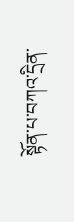སྟོན་པ་བཀའ་དྲིན་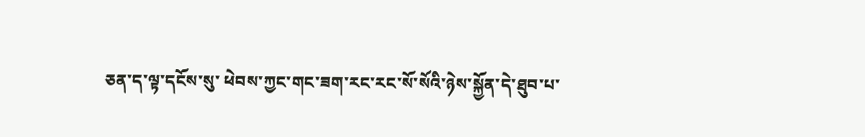ཅན་ད་ལྟ་དངོས་སུ་ ཕེབས་ཀྱང་གང་ཟག་རང་རང་སོ་སོའི་ཉེས་སྐྱོན་དེ་ཐུབ་པ་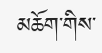མཆོག་གིས་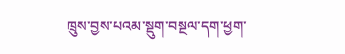ཁྲུས་བྱས་པའམ་སྡུག་བསྔལ་དག་ཕྱག་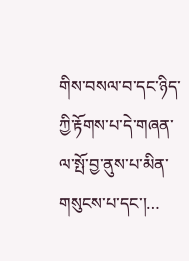གིས་བསལ་བ་དང་ཉིད་ཀྱི་རྟོགས་པ་དེ་གཞན་ལ་སྤོ་བྱ་ནུས་པ་མིན་གསུངས་པ་དང་།…